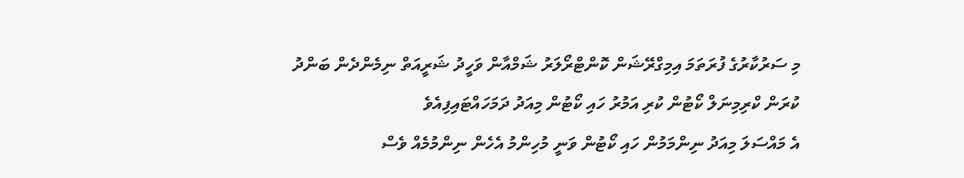މި ސަރުކާރުގެ ފުރަތަމަ އިމިގްރޭޝަން ކޮންޓްރޯލަރު ޝަމްއާން ވަހީދު ޝަރީއަތް ނިމެންދެން ބަންދު ކުރަން ކްރިމިނަލް ކޯޓުން ކުރި އަމުރު ހައި ކޯޓުން މިއަދު ދަމަހައްޓައިފިއެވެ
އެ މައްސަލަ މިއަދު ނިންމަމުން ހައި ކޯޓުން ވަނީ މުހިންމު އެހެން ނިންމުމެއް ވެސް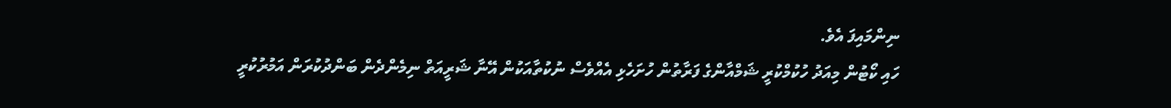ނިންމައިފަ އެވެ.
ހައި ކޯޓުން މިއަދު ހުކުމްކުރީ ޝަމްއާންގެ ފަރާތުން ހުށަހެޅި އެއްވެސް ނުކުތާއަކުން އޭނާ ޝަރީއަތް ނިމެންދެން ބަންދުކުރަން އަމުރުކުރީ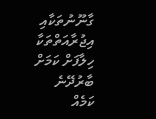ގާނޫނުތަކާއި އިޖުރާއަތްތަކާ ހިލާފަށް ކަމަށް ބާރުދޭނެ ކަމެއް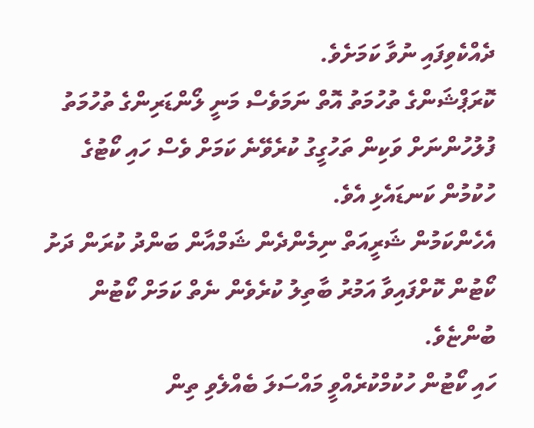ދެއްކެވިފައި ނުވާ ކަމަށެވެ.
ކޮރަޕްޝަންގެ ތުހުމަތު އޮތް ނަމަވެސް މަނީ ލޯންޑަރިންގެ ތުހުމަތު ފުލުހުންނަށް ވަކިން ތަހުގީގު ކުރެވޭނެ ކަމަށް ވެސް ހައި ކޯޓުގެ ހުކުމުން ކަނޑައެޅި އެވެ.
އެހެންކަމުން ޝަރީއަތް ނިމެންދެން ޝަމްއާން ބަންދު ކުރަން ދަށު ކޯޓުން ކޮށްފައިވާ އަމުރު ބާތިލު ކުރެވެން ނެތް ކަމަށް ކޯޓުން ބުންޏެވެ.
ހައި ކޯޓުން ހުކުމްކުރެއްވީ މައްސަލަ ބެއްލެވި ތިން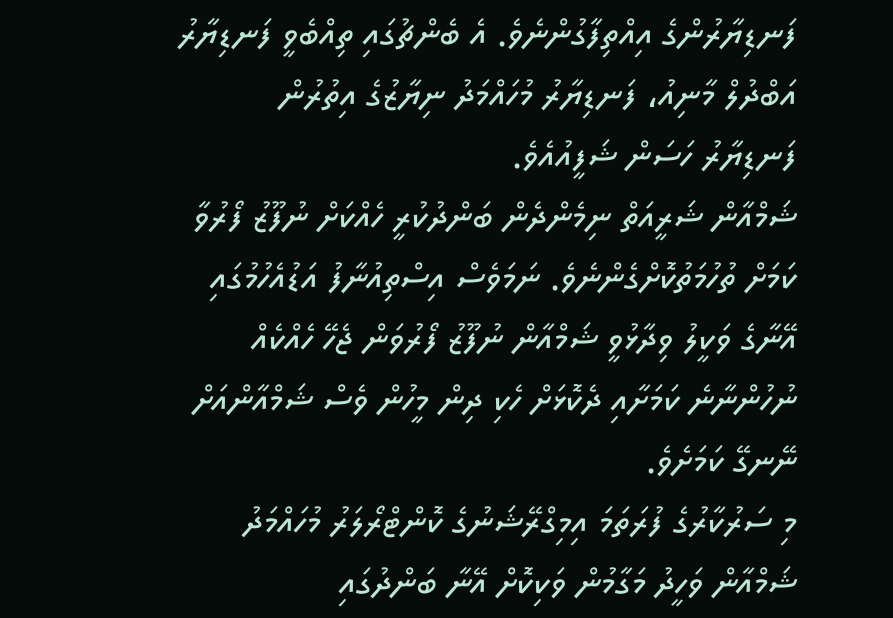ފަނޑިޔާރުންގެ އިއްތިފާގުންނެވެ. އެ ބެންޗުގައި ތިއްބެވީ ފަނޑިޔާރު އަބްދުލް މާނިއު، ފަނޑިޔާރު މުހައްމަދު ނިޔާޒުގެ އިތުރުން ފަނޑިޔާރު ހަސަން ޝަފީއުއެވެ.
ޝަމްއާން ޝަރީއަތް ނިމެންދެން ބަންދުކުރީ ހެއްކަށް ނުފޫޒު ފޯރުވާ ކަމަށް ތުހުމަތުކޮށްގެންނެވެ. ނަމަވެސް އިސްތިއުނާފު އަޑުއެހުމުގައި އޭނާގެ ވަކީލު ވިދާޅުވީ ޝަމްއާން ނުފޫޒު ފޯރުވަން ޖެހޭ ހެއްކެއް ނުހުންނާނެ ކަމަށާއި ދެކޮޅަށް ހެކި ދިން މީހުން ވެސް ޝަމްއާންއަށް ނޭނގޭ ކަމަށެވެ.
މި ސަރުކާރުގެ ފުރަތަމަ އިމިގްރޭޝަނުގެ ކޮންޓްރޯލަރު މުހައްމަދު ޝަމްއާން ވަހީދު މަގާމުން ވަކިކޮށް އޭނާ ބަންދުގައި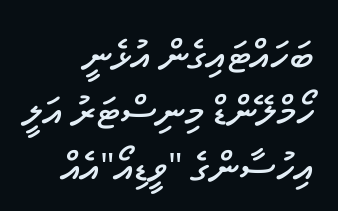ބަހައްޓައިގެން އުޅެނީ ހޯމްލޭންޑް މިނިސްޓަރު އަލީ އިހުސާންގެ "ވީޑިއޯ"އެއް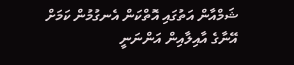ޝަމްއާން އަތުގައި އޮތްކަން އެނގުމުން ކަމަށް އޭނާގެ އާއިލާއިން އަންނަނީ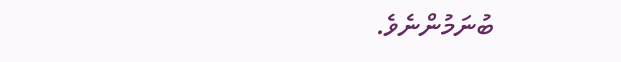ބުނަމުންނެވެ.